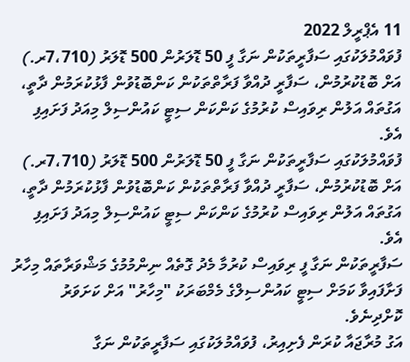11 އެޕްރީލް 2022
ފުވައްމުލަކުގައި ސަފާރީތަކުން ނަގާ ފީ 50 ޑޮލަރުން 500 ޑޮލަރު (7،710ރ.) އަށް ބޮޑުކުރުމުން، ސަފާރީ ދުއްވާ ފަރާތްތަކުން ކަންބޮޑުވުން ފާޅުކުރަމުން ދާތީ، އަގުތައް އަލުން ރިވައިސް ކުރުމުގެ ކަންކަން ސިޓީ ކައުންސިލް މިއަދު ފަށައިފި އެވެ.
ފުވައްމުލަކުގައި ސަފާރީތަކުން ނަގާ ފީ 50 ޑޮލަރުން 500 ޑޮލަރު (7،710ރ.) އަށް ބޮޑުކުރުމުން، ސަފާރީ ދުއްވާ ފަރާތްތަކުން ކަންބޮޑުވުން ފާޅުކުރަމުން ދާތީ، އަގުތައް އަލުން ރިވައިސް ކުރުމުގެ ކަންކަން ސިޓީ ކައުންސިލް މިއަދު ފަށައިފި އެވެ.
ސަފާރީތަކުން ނަގާ ފީ ރިވައިސް ކުރުމާ މެދު ގޮތެއް ނިންމުމުގެ މަޝްވަރާތައް މިހާރު ފަށާފައިވާ ކަމަށް ސިޓީ ކައުންސިލްގެ މެމްބަރަކު "މިހާރު" އަށް ކަށަވަރު ކޮށްދިނެވެ.
އަގު މުރާޖައާ ކުރަން ފެށިއިރު، ފުވައްމުލަކުގައި ސަފާރީތަކުން ނަގާ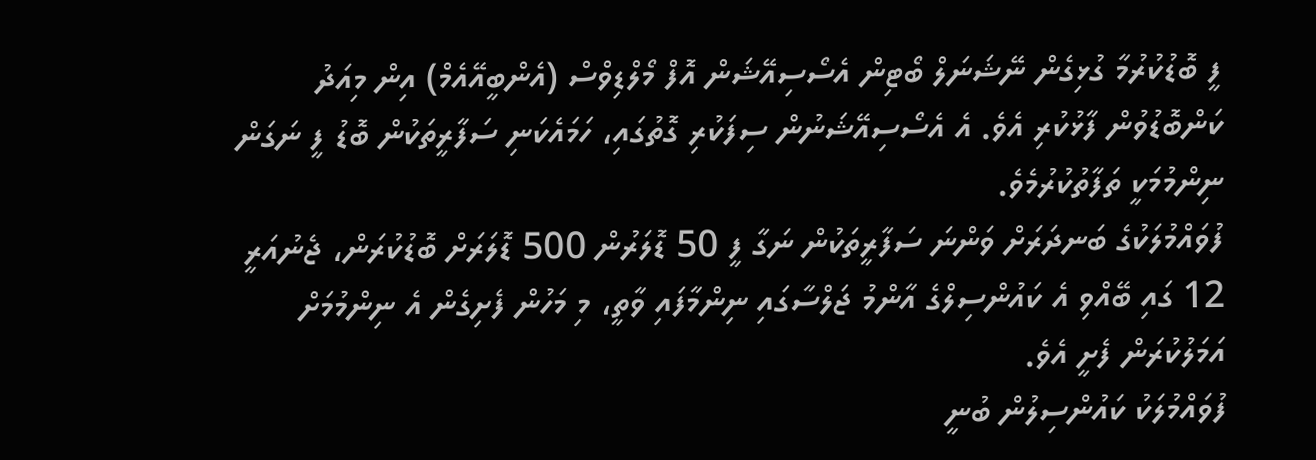ފީ ބޮޑުކުރުމާ ގުޅިގެން ނޭޝަނަލް ބޯޓިން އެސޯސިއޭޝަން އޮފް މޯލްޑިވްސް (އެންބީއޭއެމް) އިން މިއަދު ކަންބޮޑުވުން ފާޅުކުރި އެވެ. އެ އެސޯސިއޭޝަނުން ސިފަކުރި ގޮތުގައި، ހަމައެކަނި ސަފާރީތަކުން ބޮޑު ފީ ނަގަން ނިންމުމަކީ ތަފާތުކުރުމެވެ.
ފުވައްމުލަކުގެ ބަނދަރަށް ވަންނަ ސަފާރީތަކުން ނަގާ ފީ 50 ޑޮލަރުން 500 ޑޮލަރަށް ބޮޑުކުރަން، ޖެނުއަރީ 12 ގައި ބޭއްވި އެ ކައުންސިލްގެ އާންމު ޖަލްސާގައި ނިންމާފައި ވާތީ، މި މަހުން ފެށިގެން އެ ނިންމުމަށް އަމަލުކުރަން ފެށީ އެވެ.
ފުވައްމުލަކު ކައުންސިލުން ބުނީ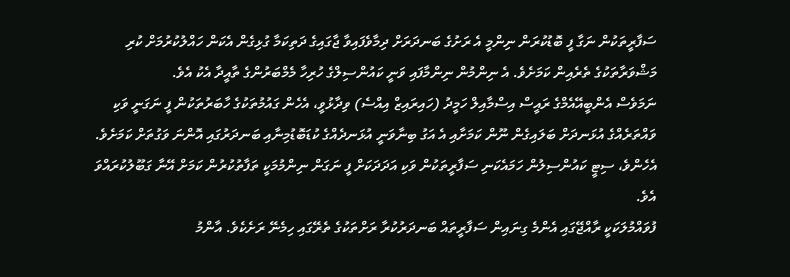ސަފާރީތަކުން ނަގާ ފީ ބޮޑުކުރަން ނިންމީ އެ ރަށުގެ ބަނދަރަށް ދިމާވެފައިވާ ޖާގައިގެ ދަތިކަމާ ގުޅިގެން އެކަން ހައްލުކުރުމަށް ކުރި މަޝްވަރާތަކުގެ ތެރެއިން ކަމަށެވެ. އެ ނިންމުން ނިންމާފައި ވަނީ ކައުންސިލްގެ ހުރިހާ މެމްބަރުންގެ ތާއީދާ އެކު އެވެ.
ނަމަވެސް އެންބީއޭއެމްގެ ރައީސް އިސްމާއިލް ހަމީދު (ހައިރައިޒް އިއްސެ) ވިދާޅުވީ، އެހެން ގައުމުތަކުގެ ހާބަރުތަކުން ފީ ނަގަނީ ވަކި ވައްތަރެއްގެ އުޅަނދަށް ބަލައިގެން ނޫން ކަމަށާއި އެ އަގު ބިނާވަނީ އުޅަނދެއްގެ ކުޑަބޮޑުމިނާއި ބަނދަރުގައި އޮންނަ ވަގުތަށް ކަމަށެވެ. އެހެންވެ، ސިޓީ ކައުންސިލުން ހަމައެކަނި ސަފާރީތަކުން ވަކި އަދަދަކަށް ފީ ނަގަން ނިންމުމަކީ ތަފާތުކުރުން ކަމަށް އޭނާ ގަބޫލުކުރައްވަ އެވެ.
ފުވައްމުލަކަކީ ރާއްޖޭގައި އެންމެ ގިނައިން ސަފާރީތައް ބަނދަރުކުރާ ރަށްތަކުގެ ތެރޭގައި ހިމެނޭ ރަށެކެވެ. އާންމު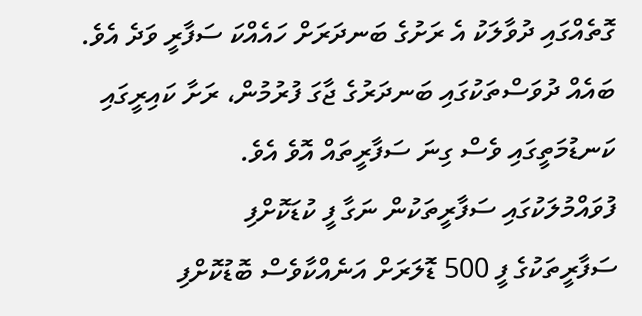ގޮތެއްގައި ދުވާލަކު އެ ރަށުގެ ބަނދަރަށް ހައެއްކަ ސަފާރީ ވަދެ އެވެ. ބައެއް ދުވަސްތަކުގައި ބަނދަރުގެ ޖާގަ ފުރުމުން، ރަށާ ކައިރީގައި ކަނޑުމަތީގައި ވެސް ގިނަ ސަފާރީތައް އޮވެ އެވެ.
ފުވައްމުލަކުގައި ސަފާރީތަކުން ނަގާ ފީ ކުޑަކޮށްފި
ސަފާރީތަކުގެ ފީ 500 ޑޮލަރަށް އަނެއްކާވެސް ބޮޑުކޮށްފި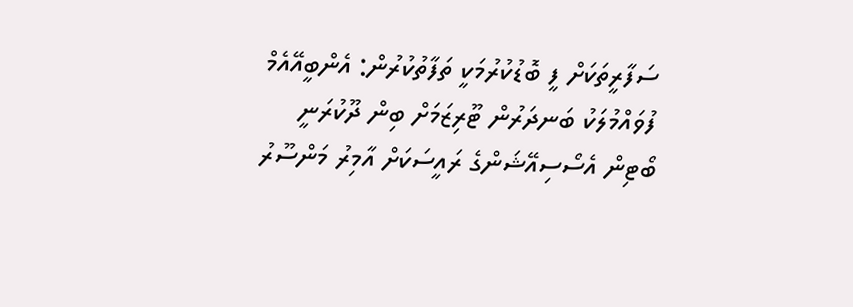ސަފާރީތަކަށް ފީ ބޮޑުކުރުމަކީ ތަފާތުކުރުން: އެންބީއޭއެމް
ފުވައްމުލަކު ބަނދަރުން ޓޫރިޒަމަށް ބިން ދޫކުރަނީ
ބޯޓިން އެސޯސިއޭޝަންގެ ރައީސަކަށް އާމިރު މަންސޫރު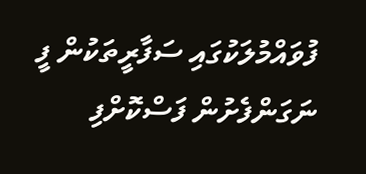ފުވައްމުލަކުގައި ސަފާރީތަކުން ފީ ނަގަންފެށުން ފަސްކޮށްފި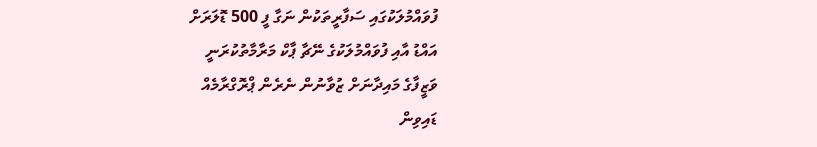ފުވައްމުލަކުގައި ސަފާރީތަކުން ނަގާ ފީ 500 ޑޮލަރަށް
އައްޑު އާއި ފުވައްމުލަކުގެ ނޭޗާ ޕާކް މަރާމާތުކުރަނީ
ވަޒީފާގެ މައިދާނަށް ޒުވާނުން ނެރެން ޕްރޮގްރާމެއް
ޑައިވިން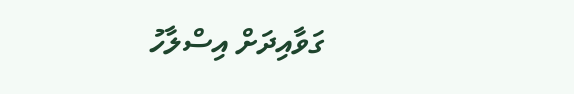ގަވާއިދަށް އިސްލާހު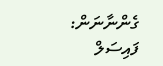ގެންނާނަން: ފައިސަލް